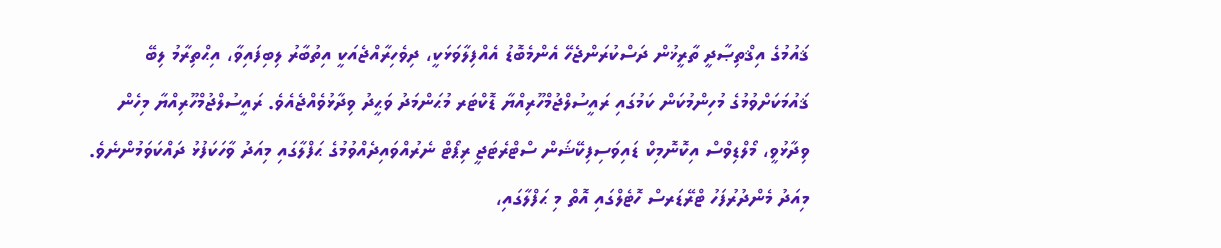ޤައުމުގެ އިޤްތިޞާދީ ތާރީޚުން ދަސްކުރަންޖެހޭ އެންމެބޮޑު އެއްފިލާވަޅަކީ، ދިވެހިރާއްޖެއަކީ އިތުބާރު ލިބިފައިވާ، އިޙްތިރާމު ލިބޭ ޤައުމަކަށްވުމުގެ މުހިންމުކަން ކަމުގައި ރައީސުލްޖުމްހޫރިއްޔާ ޑޮކްޓަރ މުޙަންމަދު ވަޙީދު ވިދާޅުވެއްޖެއެވެ. ރައީސުލްޖުމްހޫރިއްޔާ މިހެން ވިދާޅުވީ، މޯލްޑިވްސް އިކޮނޮމިކް ޑައިވަސިފިކޭޝަން ސްޓްރެޓަޖީ ރިޕޯޓް ނެރުއްވައިދެއްވުމުގެ ޙަފްލާގައި މިއަދު ވާހަކަފުޅު ދައްކަވަމުންނެވެ. މިއަދު މެންދުރުފަހު ޓްރޭޑަރސް ހޮޓެލްގައި އޮތް މި ޙަފްލާގައި،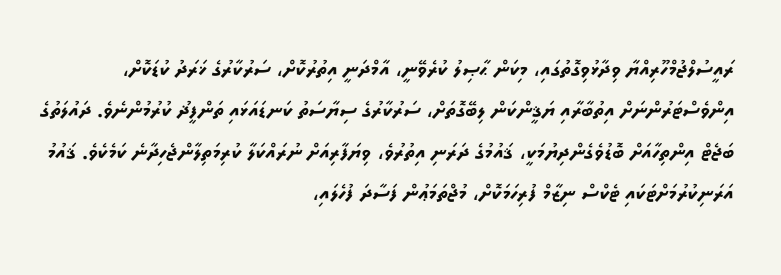ރައީސުލްޖުމްހޫރިއްޔާ ވިދާޅުވިގޮތުގައި، މިކަން ޙާޞިލު ކުރެވޭނީ، އާމްދަނީ އިތުރުކޮށް، ސަރުކާރުގެ ޚަރަދު ކުޑަކޮށް، އިންވެސްޓަރުންނަށް އިތުބާރާއި ޔަޤީންކަން ލިބޭގޮތަށް، ސަރުކާރުގެ ސިޔާސަތު ކަނޑައަޅައި ތަންފީޛު ކުރުމުންނެވެ. ދައުލަތުގެ ބަޖެޓް އިންތިހާއަށް ބޮޑުވެގެންދިޔުމަކީ، ޤައުމުގެ ދަރަނި އިތުރުވެ، ވިޔަފާރިއަށް ނުރައްކަލާ ކުރިމަތިލާންޖެހިދާނެ ކަމެކެވެ. ޤައުމު އަރަނިކުރުމަށްޓަކައި ޓެކްސް ނިޒާމް ފުރިހަމަކޮށް، މުޖްތަމަޢުން ފަސާދަ ފުހެލައި،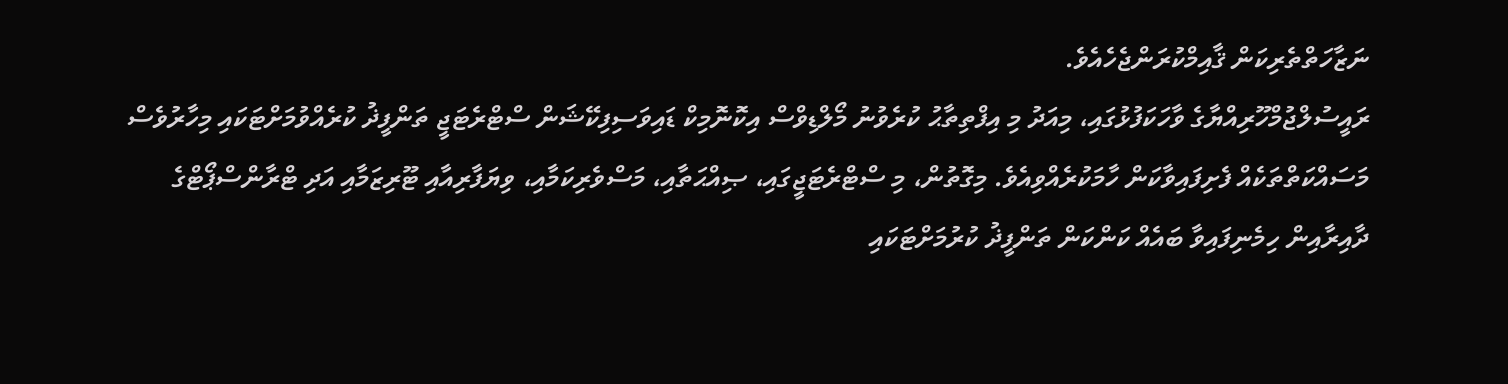ނަޒާހަތްތެރިކަން ޤާއިމްކުރަންޖެހެއެވެ.
ރައީސުލްޖުމްހޫރިއްޔާގެ ވާހަކަފުޅުގައި، މިއަދު މި އިފްތިތާޙު ކުރެވުނު މޯލްޑިވްސް އިކޮނޮމިކް ޑައިވަސިފިކޭޝަން ސްޓްރެޓަޖީ ތަންފީޛު ކުރެއްވުމަށްޓަކައި މިހާރުވެސް މަސައްކަތްތަކެއް ފެށިފައިވާކަން ހާމަކުރެއްވިއެވެ. މިގޮތުން، މި ސްޓްރެޓަޖީގައި، ޞިއްޙަތާއި، މަސްވެރިކަމާއި، ވިޔަފާރިއާއި ޓޫރިޒަމާއި އަދި ޓްރާންސްޕޯޓްގެ ދާއިރާއިން ހިމެނިފައިވާ ބައެއް ކަންކަން ތަންފީޛު ކުރުމަށްޓަކައި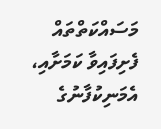މަސައްކަތްތައް ފެށިފައިވާ ކަމަށާއި، އެމަނިކުފާނުގެ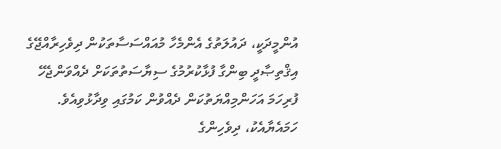އުންމީދަކީ، ދައުލަތުގެ އެންމެހާ މުއައްސަސާތަކުން ދިވެހިރާއްޖޭގެ އިޤްތިޞާދީ ބިންގާ ފުޅާކުރުމުގެ ސިޔާސަތުތަކަށް ދެއްވަންޖެހޭ ފުރިހަމަ އަހަންމިއްޔަތުކަން ދެއްވުން ކަމުގައި ވިދާޅުވިއެވެ. ހަމައެޔާއެކު، ދިވެހިންގެ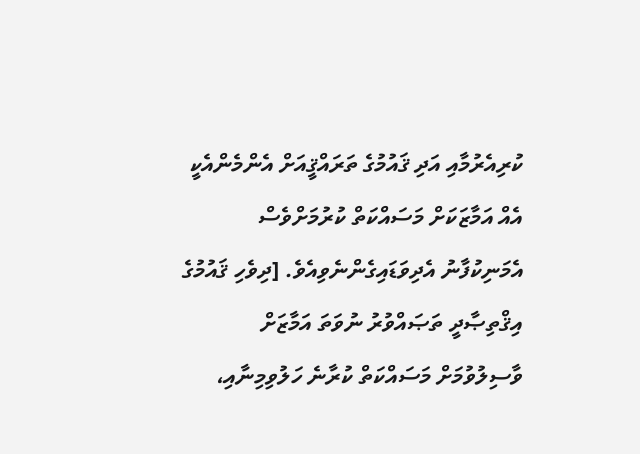ކުރިއެރުމާއި އަދި ޤައުމުގެ ތަރައްޤީއަށް އެންމެންއެކީ އެއް އަމާޒަކަށް މަސައްކަތް ކުރުމަށްވެސް އެމަނިކުފާނު އެދިވަޑައިގެންނެވިއެވެ. [ދިވެހި ޤައުމުގެ އިޤްތިޞާދީ ތަޞައްވުރު ނުވަތަ އަމާޒަށް ވާސިލުވުމަށް މަސައްކަތް ކުރާނެ ހަލުވިމިނާއި،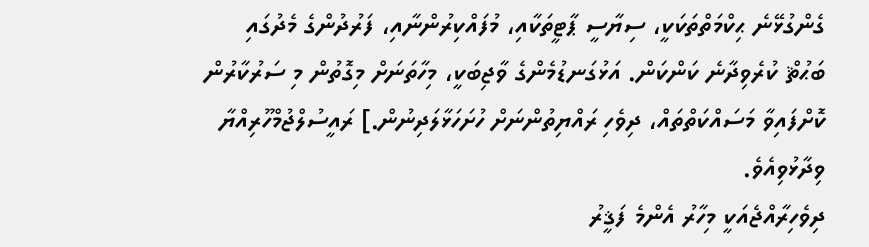ގެންގުޅޭނެ ޙިކްމަތްތަކަކީ، ސިޔާސީ ޕާޓީތަކާއި، މުފައްކިރުންނާއި، ފަރުދުންގެ މެދުގައި ބަޙުޘް ކުރެވިދާނެ ކަންކަން. އަޅުގަނޑުމެންގެ ވާޖިބަކީ، މިހާތަނަށް މިގޮތުން މި ސަރުކާރުން ކޮށްފައިވާ މަސައްކަތްތައް، ދިވެހި ރައްޔިތުންނަށް ހުށަހަޅާލަދިނުން.] ރައީސުލްޖުމްހޫރިއްޔާ ވިދާޅުވިއެވެ.
ދިވެހިރާއްޖެއަކީ މިހާރު އެންމެ ފަޤީރު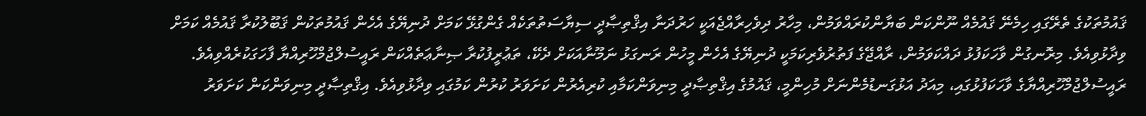ޤައުމުތަކުގެ ތެރޭގައި ހިމެނޭ ޤައުމެއް ނޫންކަން ބަޔާންކުރައްވަމުން، މިހާރު ދިވެހިރާއްޖެއަކީ ހަރުދަނާ އިޤްތިޞާދީ ސިޔާސަތުތަކެއް ގެންގުޅޭ ކަމަށް ދުނިޔޭގެ އެހެން ޤައުމުތަކުން ޤަބޫލުކުރާ ޤައުމެއް ކަމަށް ވިދާޅުވިއެވެ. މިރޮނގުން ވާހަކަފުޅު ދައްކަވަމުން، ރާއްޖޭގެ ފަތުރުވެރިކަމަކީ ދުނިޔޭގެ އެހެން މީހުން ރަނގަޅު ނަމޫނާއަކަށް ދެކޭ، ތަޢުރީފުކުރާ ޞިނާޢަތެއްކަން ރައީސުލްޖުމްހޫރިއްޔާ ފާހަގަކުރެއްވިއެވެ.
ރައީސުލްޖުމްހޫރިއްޔާގެ ވާހަކަފުޅުގައި، މިއަދު އަޅުގަނޑުމެންނަށް މުހިންމީ، ޤައުމުގެ އިޤްތިޞާދީ މިނިވަންކަމާއި ކުރިއެރުން ކަށަވަރު ކުރުން ކަމުގައި ވިދާޅުވިއެވެ. އިޤްތިޞާދީ މިނިވަންކަން ކަށަވަރު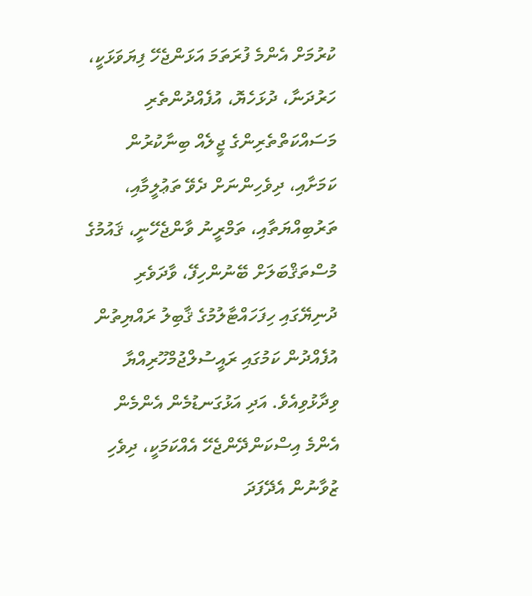ކުރުމަށް އެންމެ ފުރަތަމަ އަޅަންޖެހޭ ފިޔަވަޅަކީ، ހަރުދަނާ، ދުޅަހެޔޮ، އުފެއްދުންތެރި މަސައްކަތްތެރިންގެ ޖީލެއް ބިނާކުރުން ކަމަށާއި، ދިވެހިންނަށް ދެވޭ ތަޢުލީމާއި، ތަރުބިއްޔަތާއި، ތަމްރީނު ވާންޖެހޭނީ، ޤައުމުގެ މުސްތަޤްބަލަށް ބޭނުންހިފޭ، ވާދަވެރި ދުނިޔޭގައި ހިފަހައްޓާލުމުގެ ޤާބިލު ރައްޔިތުން އުފެއްދުން ކަމުގައި ރައީސުލްޖުމްހޫރިއްޔާ ވިދާޅުވިއެވެ. އަދި އަޅުގަނޑުމެން އެންމެން އެންމެ އިސްކަންދޭންޖެހޭ އެއްކަމަކީ، ދިވެހި ޒުވާނުން އެދޭފަދަ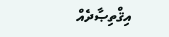އިޤްތިޞާދެއް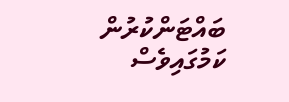ބައްޓަންކުރުން ކަމުގައިވެސް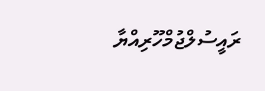ރައީސުލްޖުމްހޫރިއްޔާ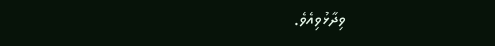ވިދާޅުވިއެވެ.